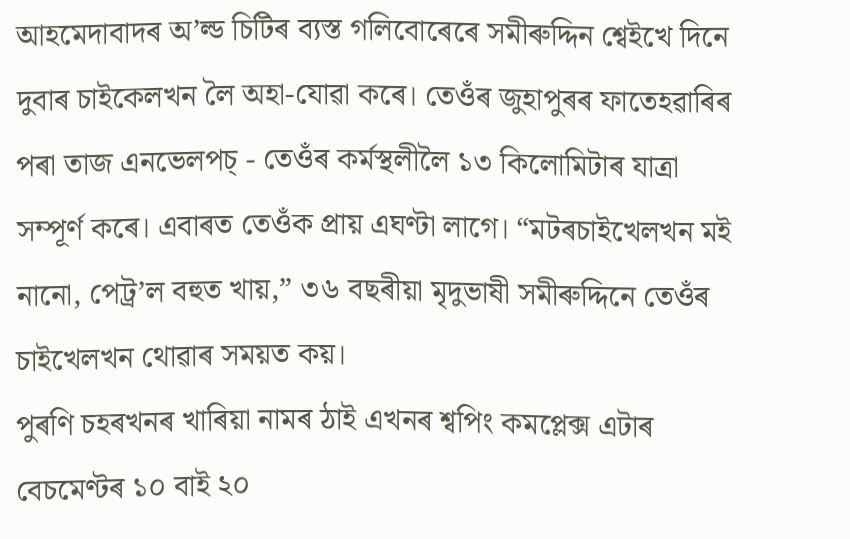আহমেদাবাদৰ অ’ল্ড চিটিৰ ব্যস্ত গলিবোৰেৰে সমীৰুদ্দিন শ্বেইখে দিনে দুবাৰ চাইকেলখন লৈ অহা-যোৱা কৰে। তেওঁৰ জুহাপুৰৰ ফাতেহৱাৰিৰ পৰা তাজ এনভেলপচ্ - তেওঁৰ কৰ্মস্থলীলৈ ১৩ কিলোমিটাৰ যাত্ৰা সম্পূৰ্ণ কৰে। এবাৰত তেওঁক প্ৰায় এঘণ্টা লাগে। “মটৰচাইখেলখন মই নানো, পেট্ৰ’ল বহুত খায়,” ৩৬ বছৰীয়া মৃদুভাষী সমীৰুদ্দিনে তেওঁৰ চাইখেলখন থোৱাৰ সময়ত কয়।
পুৰণি চহৰখনৰ খাৰিয়া নামৰ ঠাই এখনৰ শ্বপিং কমপ্লেক্স এটাৰ বেচমেণ্টৰ ১০ বাই ২০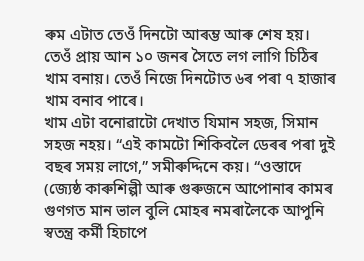ৰুম এটাত তেওঁ দিনটো আৰম্ভ আৰু শেষ হয়। তেওঁ প্ৰায় আন ১০ জনৰ সৈতে লগ লাগি চিঠিৰ খাম বনায়। তেওঁ নিজে দিনটোত ৬ৰ পৰা ৭ হাজাৰ খাম বনাব পাৰে।
খাম এটা বনোৱাটো দেখাত যিমান সহজ, সিমান সহজ নহয়। “এই কামটো শিকিবলৈ ডেৰৰ পৰা দুই বছৰ সময় লাগে,” সমীৰুদ্দিনে কয়। “ওস্তাদে (জ্যেষ্ঠ কাৰুশিল্পী আৰু গুৰুজনে আপোনাৰ কামৰ গুণগত মান ভাল বুলি মোহৰ নমৰালৈকে আপুনি স্বতন্ত্ৰ কৰ্মী হিচাপে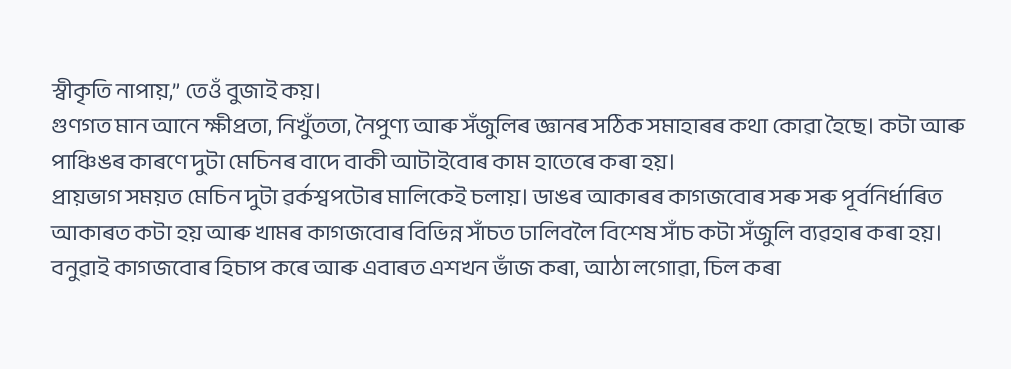স্বীকৃতি নাপায়,” তেওঁ বুজাই কয়।
গুণগত মান আনে ক্ষীপ্ৰতা, নিখুঁততা, নৈপুণ্য আৰু সঁজুলিৰ জ্ঞানৰ সঠিক সমাহাৰৰ কথা কোৱা হৈছে। কটা আৰু পাঞ্চিঙৰ কাৰণে দুটা মেচিনৰ বাদে বাকী আটাইবোৰ কাম হাতেৰে কৰা হয়।
প্ৰায়ভাগ সময়ত মেচিন দুটা ৱৰ্কশ্বপটোৰ মালিকেই চলায়। ডাঙৰ আকাৰৰ কাগজবোৰ সৰু সৰু পূৰ্বনিৰ্ধাৰিত আকাৰত কটা হয় আৰু খামৰ কাগজবোৰ বিভিন্ন সাঁচত ঢালিবলৈ বিশেষ সাঁচ কটা সঁজুলি ব্যৱহাৰ কৰা হয়। বনুৱাই কাগজবোৰ হিচাপ কৰে আৰু এবাৰত এশখন ভাঁজ কৰা, আঠা লগোৱা, চিল কৰা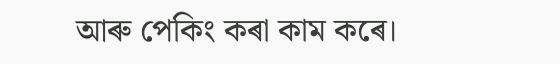আৰু পেকিং কৰা কাম কৰে।